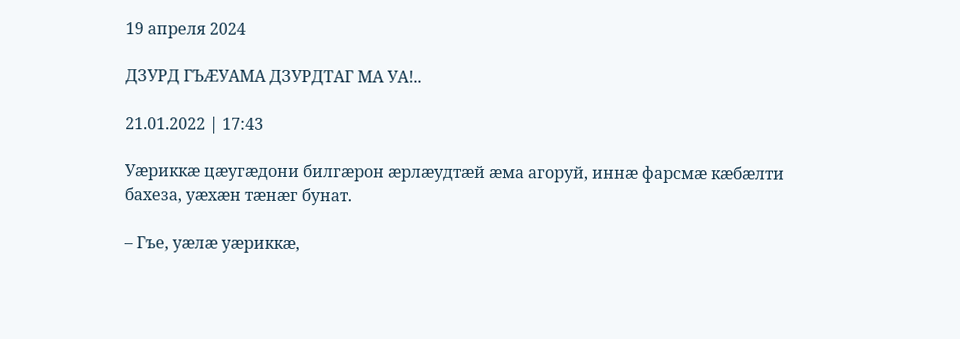19 апреля 2024

ДЗУРД ГЪӔУАМА ДЗУРДТАГ МА УА!..

21.01.2022 | 17:43

Уӕриккӕ цӕугӕдони билгӕрон ӕрлӕудтӕй ӕма агоруй, иннӕ фарсмӕ кӕбӕлти бахеза, уӕхӕн тӕнӕг бунат.

– Гъе, уӕлӕ уӕриккӕ,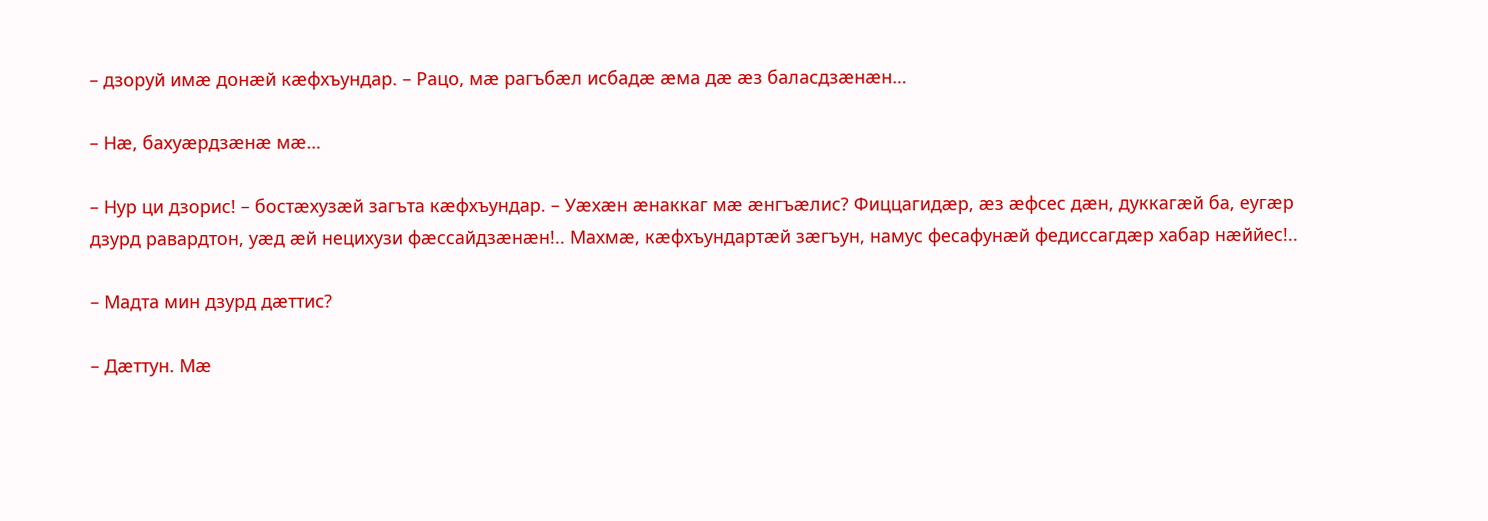– дзоруй имӕ донӕй кӕфхъундар. – Рацо, мӕ рагъбӕл исбадӕ ӕма дӕ ӕз баласдзӕнӕн…

– Нӕ, бахуӕрдзӕнӕ мӕ…

– Нур ци дзорис! – бостӕхузӕй загъта кӕфхъундар. – Уӕхӕн ӕнаккаг мӕ ӕнгъӕлис? Фиццагидӕр, ӕз ӕфсес дӕн, дуккагӕй ба, еугӕр дзурд равардтон, уӕд ӕй нецихузи фӕссайдзӕнӕн!.. Махмӕ, кӕфхъундартӕй зӕгъун, намус фесафунӕй федиссагдӕр хабар нӕййес!..

– Мадта мин дзурд дӕттис?

– Дӕттун. Мӕ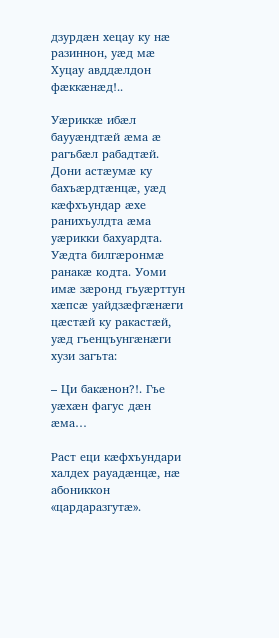дзурдӕн хецау ку нӕ разиннон, уӕд мӕ Хуцау авддӕлдон фӕккӕнӕд!..

Уӕриккӕ ибӕл баууӕндтӕй ӕма ӕ рагъбӕл рабадтӕй. Дони астӕумӕ ку бахъӕрдтӕнцӕ, уӕд кӕфхъундар ӕхе ранихъулдта ӕма уӕрикки бахуардта. Уӕдта билгӕронмӕ ранакӕ кодта. Уоми имӕ зӕронд гъуӕрттун хӕпсӕ уайдзӕфгӕнӕги цӕстӕй ку ракастӕй, уӕд гъенцъунгӕнӕги хузи загъта:

– Ци бакӕнон?!. Гъе уӕхӕн фагус дӕн ӕма…

Раст еци кӕфхъундари халдех рауадӕнцӕ, нӕ абониккон «цардаразгутӕ».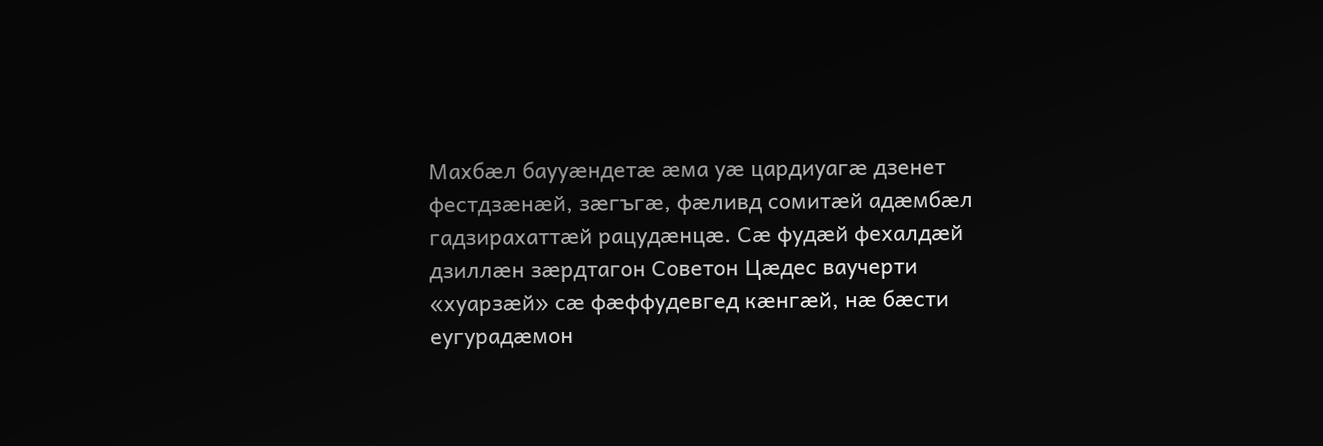Махбӕл баууӕндетӕ ӕма уӕ цардиуагӕ дзенет фестдзӕнӕй, зӕгъгӕ, фӕливд сомитӕй адӕмбӕл гадзирахаттӕй рацудӕнцӕ. Сӕ фудӕй фехалдӕй дзиллӕн зӕрдтагон Советон Цӕдес ваучерти «хуарзӕй» сӕ фӕффудевгед кӕнгӕй, нӕ бӕсти еугурадӕмон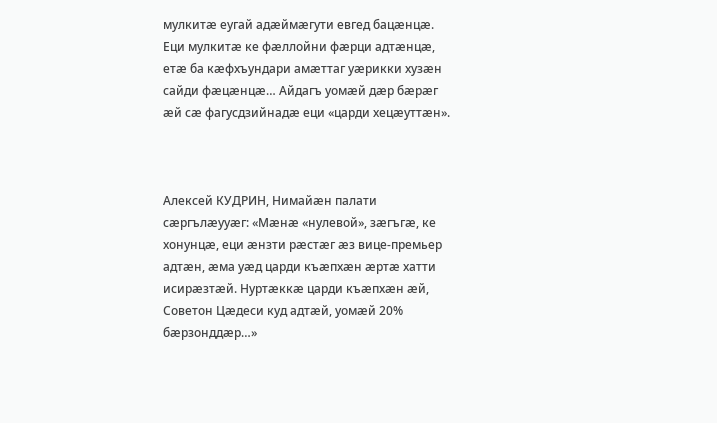мулкитӕ еугай адӕймӕгути евгед бацӕнцӕ. Еци мулкитӕ ке фӕллойни фӕрци адтӕнцӕ, етӕ ба кӕфхъундари амӕттаг уӕрикки хузӕн сайди фӕцӕнцӕ… Айдагъ уомӕй дӕр бӕрӕг ӕй сӕ фагусдзийнадӕ еци «царди хецӕуттӕн».



Алексей КУДРИН, Нимайӕн палати сӕргълӕууӕг: «Мӕнӕ «нулевой», зӕгъгӕ, ке хонунцӕ, еци ӕнзти рӕстӕг ӕз вице-премьер адтӕн, ӕма уӕд царди къӕпхӕн ӕртӕ хатти исирӕзтӕй. Нуртӕккӕ царди къӕпхӕн ӕй, Советон Цӕдеси куд адтӕй, уомӕй 20% бӕрзонддӕр…»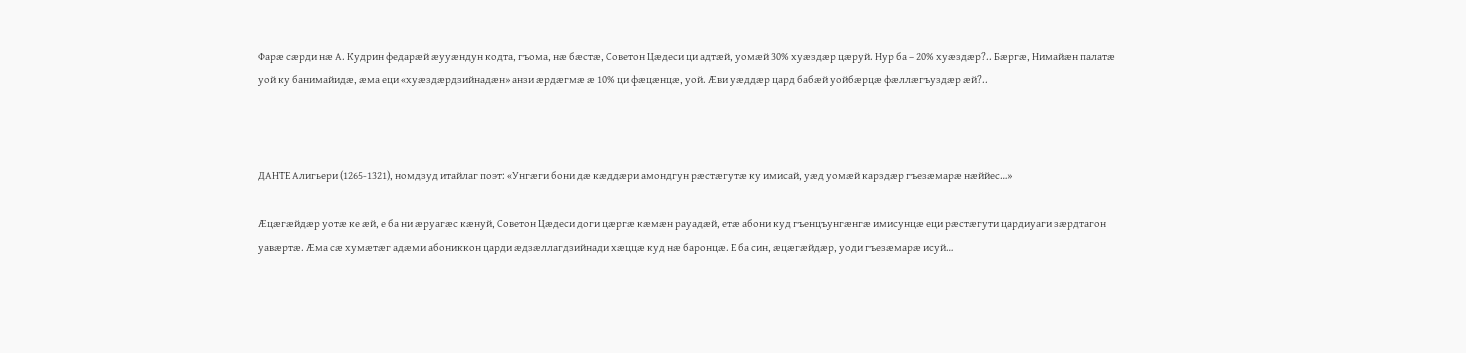Фарӕ сӕрди нӕ А. Кудрин федарӕй ӕууӕндун кодта, гъома, нӕ бӕстӕ, Советон Цӕдеси ци адтӕй, уомӕй 30% хуӕздӕр цӕруй. Нур ба – 20% хуӕздӕр?.. Бӕргӕ, Нимайӕн палатӕ уой ку банимайидӕ, ӕма еци «хуӕздӕрдзийнадӕн» анзи ӕрдӕгмӕ ӕ 10% ци фӕцӕнцӕ, уой. Ӕви уӕддӕр цард бабӕй уойбӕрцӕ фӕллӕгъуздӕр ӕй?..



ДАНТЕ Алигьери (1265-1321), номдзуд итайлаг поэт: «Унгӕги бони дӕ кӕддӕри амондгун рӕстӕгутӕ ку имисай, уӕд уомӕй карздӕр гъезӕмарӕ нӕййес…»

Ӕцӕгӕйдӕр уотӕ ке ӕй, е ба ни ӕруагӕс кӕнуй, Советон Цӕдеси доги цӕргӕ кӕмӕн рауадӕй, етӕ абони куд гъенцъунгӕнгӕ имисунцӕ еци рӕстӕгути цардиуаги зӕрдтагон уавӕртӕ. Ӕма сӕ хумӕтӕг адӕми абониккон царди ӕдзӕллагдзийнади хӕццӕ куд нӕ баронцӕ. Е ба син, ӕцӕгӕйдӕр, уоди гъезӕмарӕ исуй…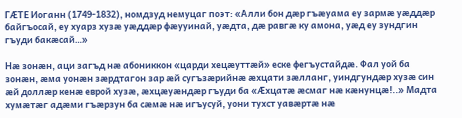ГӔТЕ Иоганн (1749-1832), номдзуд немуцаг поэт: «Алли бон дӕр гъӕуама еу зармӕ уӕддӕр байгъосай, еу хуарз хузӕ уӕддӕр фӕууинай, уӕдта, дӕ равгӕ ку амона, уӕд еу зундгин гъуди бакӕсай…»

Нӕ зонӕн, аци загъд нӕ абониккон «царди хецӕуттӕй» еске фегъустайдӕ. Фал уой ба зонӕн, ӕма уонӕн зӕрдтагон зар ӕй сугъзӕрийнӕ ӕхцати зӕлланг, уиндгундӕр хузӕ син ӕй доллӕр кенӕ еврой хузӕ, ӕхцӕуӕндӕр гъуди ба «Ӕхцатӕ ӕсмаг нӕ кӕнунцӕ!..» Мадта хумӕтӕг адӕми гъӕрзун ба сӕмӕ нӕ игъусуй, уони тухст уавӕртӕ нӕ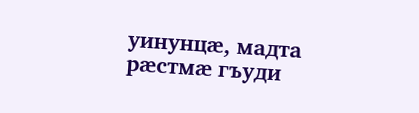уинунцӕ, мадта рӕстмӕ гъуди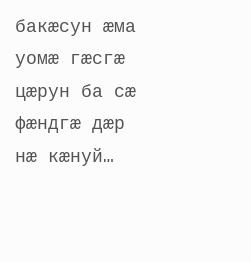бакӕсун ӕма уомӕ гӕсгӕ цӕрун ба сӕ фӕндгӕ дӕр нӕ кӕнуй…